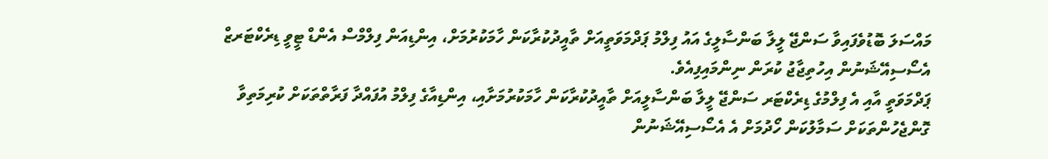މައްސަލަ ބޮޑުވެފައިވާ ސަންޖޭ ލީލާ ބަންސާލީގެ އައު ފިލްމު ޕަދްމަވަތީއަށް ތާއީދުކުރާކަން ހާމަކުރުމަށް، އިންޑިއަން ފިލްމްސް އެންޑް ޓީވީ ޑިރެކްޓަރޒް އެސޯސިއޭޝަނުން އިހުތިޖާޖު ކުރަން ނިންމައިފިއެވެ.
ޕަދްމަވަތީ އާއި އެ ފިލްމުގެ ޑިރެކްޓަރ ސަންޖޭ ލީލާ ބަންސާލީއަށް ތާއީދުކުރާކަން ހާމަކުރުމަށާއި، އިންޑިއާގެ ފިލްމު އުފައްދާ ފަރާތްތަކަށް ކުރިމަތިވާ ގޮންޖެހުންތަކަށް ސަމާލުކަން ހޯދުމަށް އެ އެސޯސިއޭޝަނުން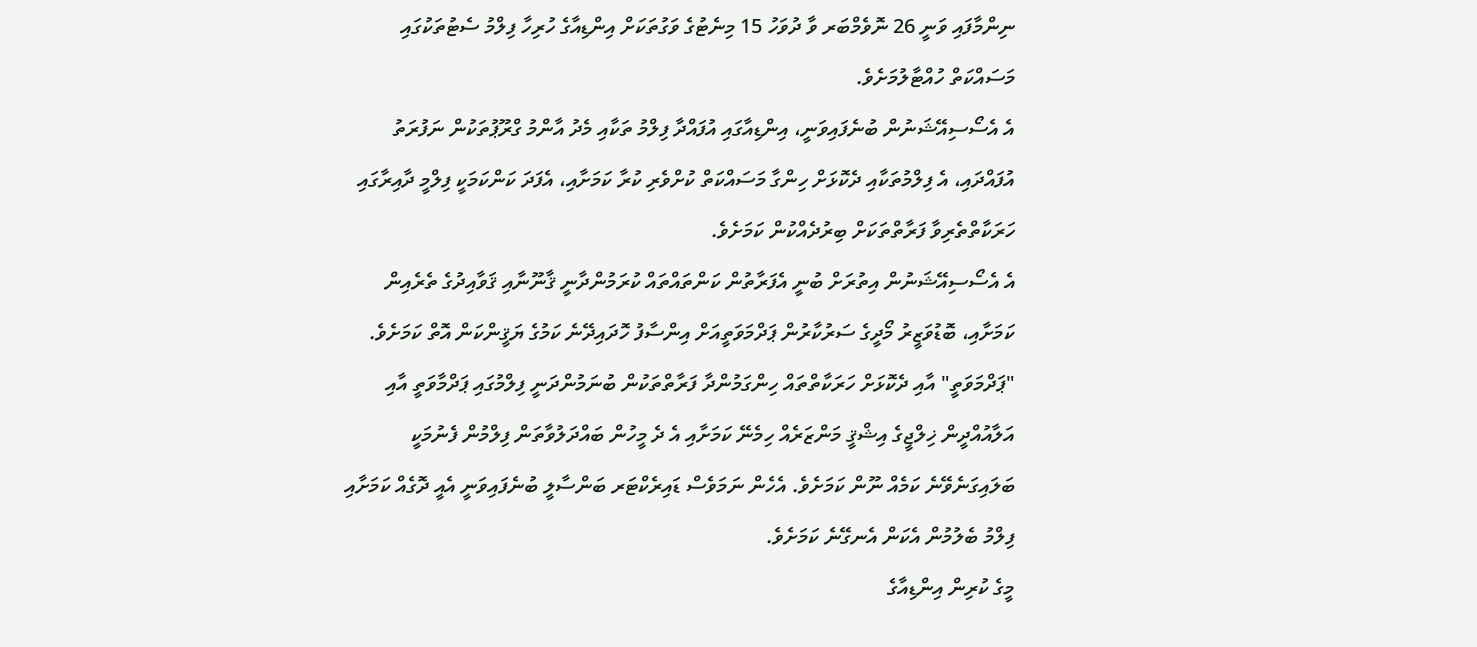ނިންމާފައި ވަނީ 26 ނޮވެމްބަރ ވާ ދުވަހު 15 މިނެޓުގެ ވަގުތަކަށް އިންޑިއާގެ ހުރިހާ ފިލްމު ސެޓުތަކުގައި މަސައްކަތް ހުއްޓާލުމަށެވެ.
އެ އެސޯސިއޭޝަނުން ބުނެފައިވަނީ، އިންޑިއާގައި އުފައްދާ ފިލްމު ތަކާއި މެދު އާންމު ގްރޫޕުތަކުން ނަފުރަތު އުފައްދައި، އެ ފިލްމުތަކާއި ދެކޮޅަށް ހިންގާ މަސައްކަތް ކުށްވެރި ކުރާ ކަމަށާއި، އެފަދަ ކަންކަމަކީ ފިލްމީ ދާއިރާގައި ހަރަކާތްތެރިވާ ފަރާތްތަކަށް ބިރުދެއްކުން ކަމަށެވެ.
އެ އެސޯސިއޭޝަނުން އިތުރަށް ބުނީ އެފަރާތުން ކަންތައްތައް ކުރަމުންދާނީ ޤާނޫނާއި ޤަވާއިދުގެ ތެރެއިން ކަމަށާއި، ބޮޑުވަޒީރު މޯދީގެ ސަރުކާރުން ޕަދްމަވަތީއަށް އިންސާފު ހޮދައިދޭނެ ކަމުގެ ޔަޤީންކަން އޮތް ކަމަށެވެ.
"ޕަދްމަވަތީ" އާއި ދެކޮޅަށް ހަރަކާތްތައް ހިންގަމުންދާ ފަރާތްތަކުން ބުނަމުންދަނީ ފިލްމުގައި ޕަދްމާވަތީ އާއި އަލާއުއްދީން ޚިލްޖީގެ އިޝްޤީ މަންޒަރެއް ހިމެނޭ ކަމަށާއި އެ ދެ މީހުން ބައްދަލުވާތަން ފިލްމުން ފެނުމަކީ ބަލައިގަނެވޭނެ ކަމެއް ނޫން ކަމަށެވެ. އެހެން ނަމަވެސް ޑައިރެކްޓަރ ބަންސާލީ ބުނެފައިވަނީ އެއީ ދޮގެއް ކަމަށާއި ފިލްމު ބެލުމުން އެކަން އެނގޭނެ ކަމަށެވެ.
މީގެ ކުރިން އިންޑިއާގެ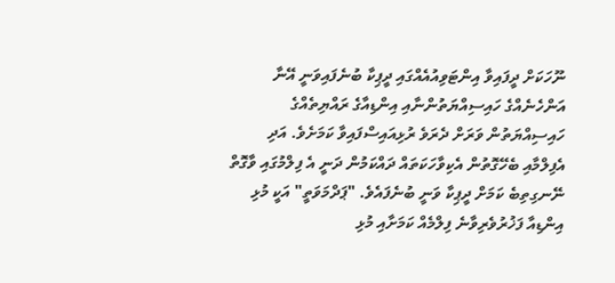ނޫހަކަށް ދީފައިވާ އިންޓަވިއުއެއްގައި ދީޕިކާ ބުނެފައިވަނީ އޭނާ އަންހެނެއްގެ ހައިސިއްޔަތުންނާއި އިންޑިއާގެ ރައްޔިތެއްގެ ހައިސިއްޔަތުން ވަރަށް ދެރަވެ ރުޅިއައިސްފައިވާ ކަމަށެވެ. އަދި އެފިލްމާއި ބެހޭގޮތުން އެކިވާހަކަތައް ދައްކަމުން ދަނީ އެ ފިލްމުގައި ވާގޮތް ނޭނގިތިބެ ކަމަށް ދީޕިކާ ވަނީ ބުނެފައެވެ. "ޕަދްމަވަތީ" އަކީ މުޅި އިންޑިއާ ފަޚުރުވެރިވާނެ ފިލްމެއް ކަމަށާއި މުޅި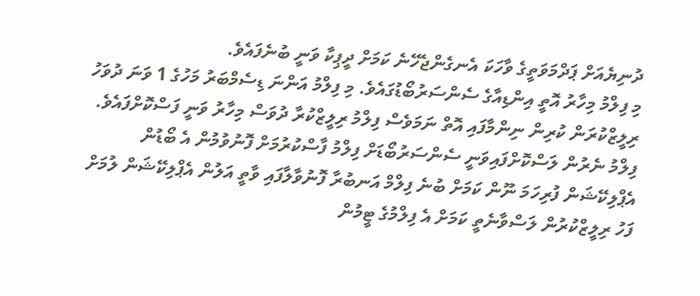ދުނިޔެއަށް ޕަދްމަވަތީގެ ވާހަކަ އެނގެންޖެހޭނެ ކަމަށް ދީޕިކާ ވަނީ ބުނެފައެވެ.
މި ފިލްމު މިހާރު އޮތީ އިންޑިއާގެ ސެންސަރުބޯޑުގައެވެ. މި ފިލްމު އަންނަ ޑިސެމްބަރު މަހުގެ 1 ވަނަ ދުވަހު ރިލީޒްކުރަން ކުރިން ނިންމާފައި އޮތް ނަމަވެސް ފިލްމު ރިލީޒްކުރާ ދުވަސް މިހާރު ވަނީ ފަސްކޮށްފައެވެ. ފިލްމު ނެރުން ލަސްކޮށްފައިވަނީ ސެންސަރުބޯޑަށް ފިލްމު ފާސްކުރުމަށް ފޮނުވުމުން އެ ބޯޑުން އެޕްލިކޭޝަން ފުރިހަމަ ނޫން ކަމަށް ބުނެ ފިލްމް އަނބުރާ ފޮނުވާލާފައި ވާތީ އަލުން އެޕްލިކޭޝަން ލުމަށް ފަހު ރިލީޒްކުރުން ލަސްވާނެތީ ކަމަށް އެ ފިލްމުގެ ޓީމުން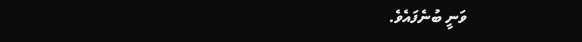ވަނީ ބުނެފައެވެ.